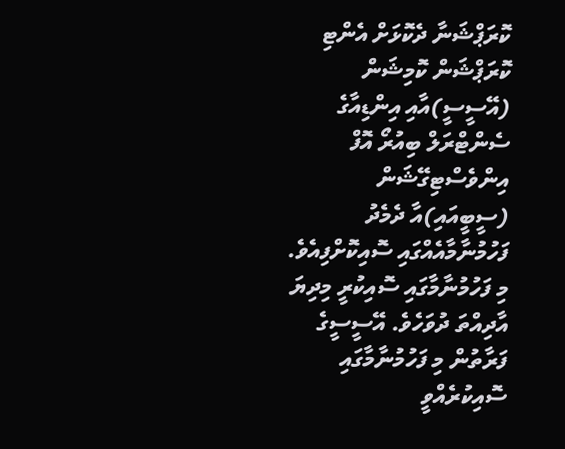ކޮރަޕްޝަނާ ދެކޮޅަށް އެންޓި ކޮރަޕްޝަން ކޮމިޝަން (އޭސީސީ)އާއި އިންޑިއާގެ ސެންޓްރަލް ބިއުރޯ އޮފް އިންވެސްޓިގޭޝަން (ސީބީއައި)އާ ދެމެދު ފަހުމުނާމާއެއްގައި ސޮއިކޮށްފިއެވެ.
މި ފަހުމުނާމާގައި ސޮއިކުރީ މިދިޔަ އާދިއްތަ ދުވަހެވެ. އޭސީސީގެ ފަރާތުން މި ފަހުމުނާމާގައި ސޮއިކުރެއްވީ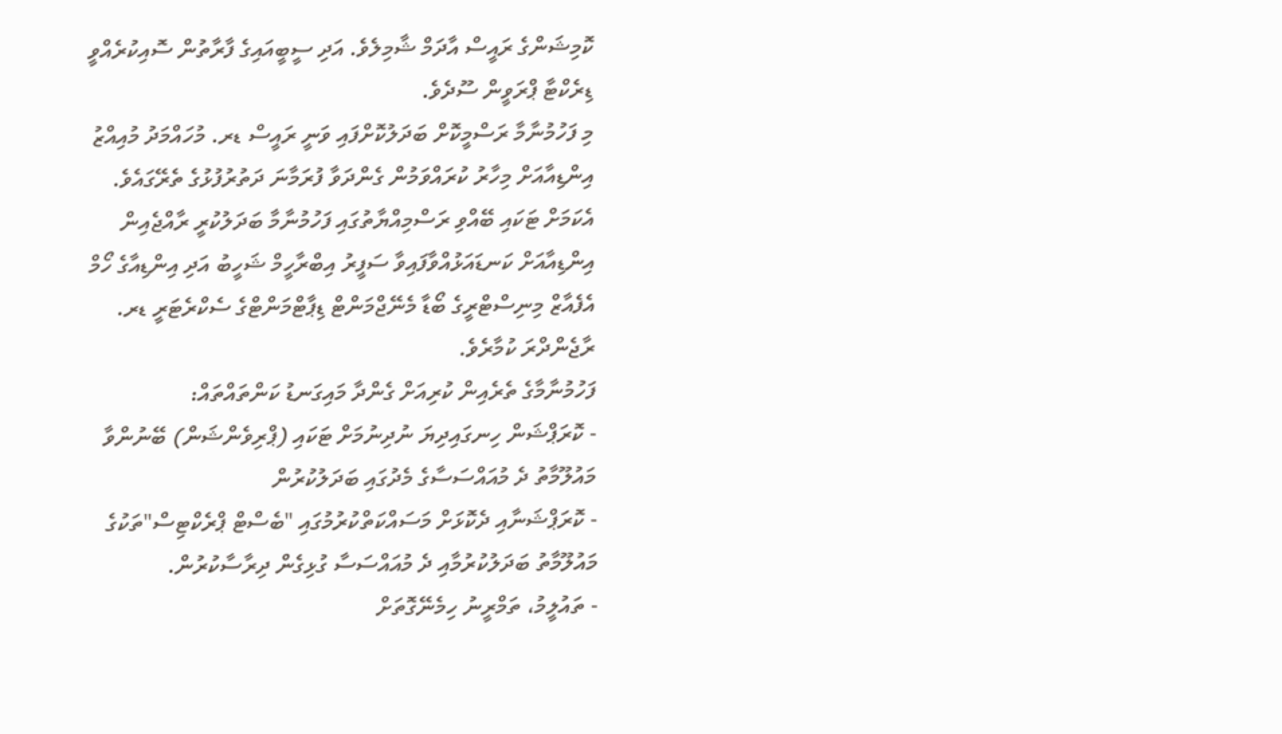ކޮމިޝަންގެ ރައީސް އާދަމް ޝާމިލެވެ. އަދި ސީބީއައިގެ ފާރާތުން ސޮއިކުރެއްވީ ޑިރެކްޓާ ޕްރަވީން ސޫދެވެ.
މި ފަހުމުނާމާ ރަސްމީކޮށް ބަދަލުކޮށްފައި ވަނީ ރައީސް ޑރ. މުހައްމަދު މުއިއްޒު އިންޑިއާއަށް މިހާރު ކުރައްވަމުން ގެންދަވާ ފުރަމާނަ ދަތުރުފުޅުގެ ތެރޭގައެވެ. އެކަމަށް ޓަކައި ބޭއްވި ރަސްމިއްޔާތުގައި ފަހުމުނާމާ ބަދަލުކުރީ ރާއްޖެއިން އިންޑިއާއަށް ކަނޑައަޅުއްވާފައިވާ ސަފީރު އިބްރާހީމް ޝަހީބު އަދި އިންޑިއާގެ ހޯމް އެފެއާޒް މިނިސްޓްރީގެ ބޯޑާ މެނޭޖްމަންޓް ޑިޕާޓްމަންޓްގެ ސެކްރެޓަރީ ޑރ. ރާޖެންދްރަ ކުމާރެވެ.
ފަހުމުނާމާގެ ތެރެއިން ކުރިއަށް ގެންދާ މައިގަނޑު ކަންތައްތައް:
- ކޮރަޕްޝަން ހިނގައިދިޔަ ނުދިނުމަށް ޓަކައި (ޕްރިވެންޝަން) ބޭނުންވާ މައުލޫމާތު ދެ މުއައްސަސާގެ މެދުގައި ބަދަލުކުރުން
- ކޮރަޕްޝަނާއި ދެކޮޅަށް މަސައްކަތްކުރުމުގައި "ބެސްޓް ޕްރެކްޓިސް"ތަކުގެ މައުލޫމާތު ބަދަލުކުރުމާއި ދެ މުއައްސަސާ ގުޅިގެން ދިރާސާކުރުން.
- ތައުލީމު، ތަމްރީނު ހިމެނޭގޮތަށް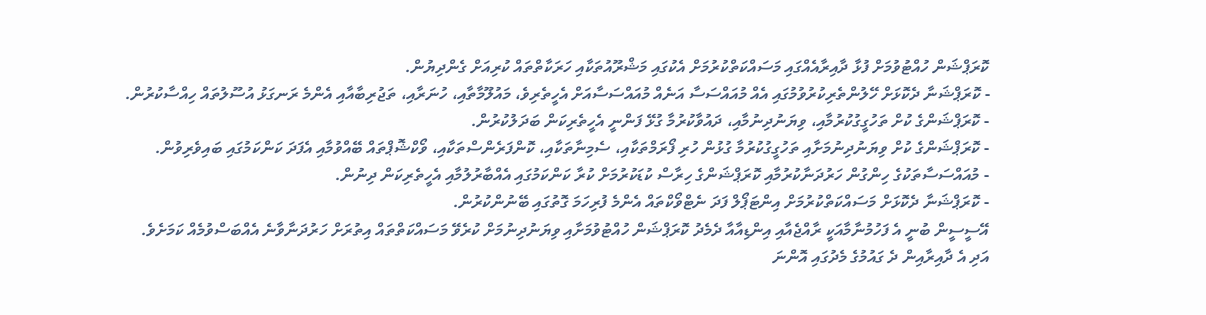ކޮރަޕްޝަން ހުއްޓުވުމަށް ފުޅާ ދާއިރާއެއްގައި މަސައްކަތްކުރުމަށް އެކުގައި މަޝްރޫއުތަކާއި ހަރަކާތްތައް ކުރިއަށް ގެންދިޔުން.
- ކޮރަޕްޝަނާ ދެކޮޅަށް ހޭލުންތެރިކުރުވުމުގައި އެއް މުއައްސަސާ އަނެއް މުއައްސަސާއަށް އެހީތެރިވެ، މައުލޫމާތާއި، ހުނަރާއި، ތަޖުރިބާއާއި އެންމެ ރަނގަޅު އުސޫލުތައް ހިއްސާކުރުން.
- ކޮރަޕްޝަންގެ ކުށް ތަހުގީގުކުރުމާއި، ވިޔަނުދިނުމާއި، ދައުވާކުރުމާ ގުޅޭ ފަންނީ އެހީތެރިކަން ބަދަލުކުރުން.
- ކޮރަޕްޝަންގެ ކުށް ވިޔަނުދިނުމަށާއި ތަހުގީގުކުރުމާ ގުޅުން ހުރި ފޯރަމްތަކާއި، ސެމިނާތަކާއި، ކޮންފަރެންސްތަކާއި، ވޯކްޝޮޕްތައް ބޭއްވުމާއި އެފަދަ ކަންކަމުގައި ބައިވެރިވުން.
- މުއައްސަސާތަކުގެ ހިންގުން ހަރުދަނާކުރުމާއި ކޮރަޕްޝަންގެ ހިރާސް ކުޑަކުރުމަށް ކުރާ ކަންކަމުގައި އެއްބާރުލުމާއި އެހީތެރިކަން ދިނުން.
- ކޮރަޕްޝަނާ ދެކޮޅަށް މަސައްކަތްކުރުމަށް އިންޓަޕޯލް ފަދަ ނެޓްވޯކްތައް އެންމެ ފުރިހަމަ ގޮތުގައި ބޭނުންކުރުން.
އޭސީސީން ބުނީ އެ ފަހުމުނާމާއަކީ ރާއްޖެއާއި އިންޑިއާއާ ދެމެދު ކޮރަޕްޝަން ހުއްޓުވުމަށާއި ވިޔަނުދިނުމަށް ކުރެވޭ މަސައްކަތްތައް އިތުރަށް ހަރުދަނާވާނެ އެއްބަސްވުމެއް ކަމަށެވެ.
އަދި އެ ދާއިރާއިން ދެ ގައުމުގެ މެދުގައި އޮންނަ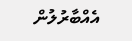އެއްބާރުލުން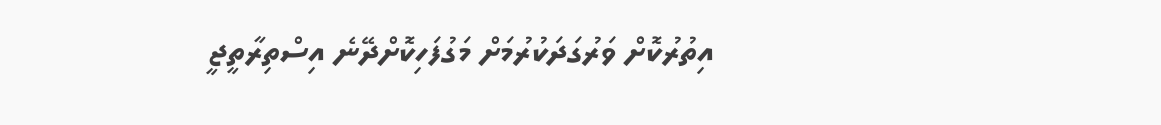އިތުރުކޮށް ވަރުގަދަކުރުމަށް މަގުފަހިކޮށްދޭނެ އިސްތިރާތީޖީ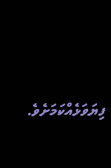ފިޔަވަޅެއްކަމަށެވެ.